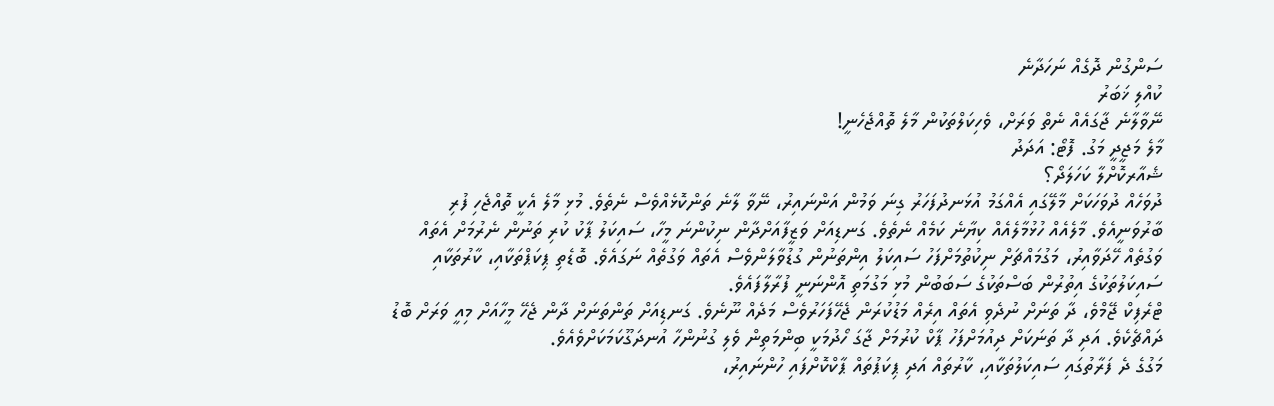ސަންގުން ދޮގެއް ނަހަދާނެ
ކުއްލި ޚަބަރު
ނޭވާލާނެ ޖާގައެއް ނެތް ވަރަށް، ވެހިކަލްތަކުން މާލެ ތޮއްޖެހެނީ!
މާލެ މަޖީދީ މަގު. ފޮޓޯ: އަދަދު
ޝެއާރކޮށްލާ ކަހަލަދޯ؟
ދުވަހެއް ދުވަހަކަށް މާލޭގައި އެއްގަމު އުޅަނދުފަހަރު ގިނަ ވަމުން އަންނައިރު، ނޭވާ ލާނެ ތަންކޮޅެއްވެސް ނެތެވެ. މުޅި މާލެ އެކީ ތޮއްޖެހި ފުރި ބާރުވަނީއެވެ. މާލެއެއް ހުޅުމާލެއެއް ކިޔާނެ ކަމެއް ނެތެވެ. ގަނޑިއަށް ވަޒީފާއަށްދާން ނިކުންނަ މީހާ، ސައިކަލު ޕާކު ކުރި ތަނުން ނެރުމަށް އެތައް ވަގުތެއް ހޭދަވާއިރު، މަގުމައްޗަށް ނިކުތުމަށްފަހު ސައިކަލު އިންތަނުން ގުޑުވާލަންވެސް އެތައް ވަގުތެއް ނަގައެވެ. ބޮޑެތި ޕިކަޕްތަކާއި، ކާރުތަކާއި ސައިކަލުތަކުގެ އިތުރުން ބަސްތަކުގެ ސަބަބުން މުޅި މަގުމަތި އޮންނަނީ ފުރާލާފައެވެ.
ޓްރެފިކް ޖޭމްވެ، ދާ ތަނަށް ނުދެވި އެތައް އިރެއް މަޑުކުރަން ޖެހޭފަހަރުވެސް މަދެއް ނޫނެވެ. ގަނޑިއަށް ތަންތަނަށް ދާން ޖެހޭ މީހާއަށް މިއީ ވަރަށް ބޮޑު ދައްޗެކެވެ. އަދި ދާ ތަނަކަށް ދިއުމަށްފަހު ޕާކް ކުރުމަށް ޖާގަ ހޯދުމަކީ ބިންމަތިން ވެލި ގުނުންހާ އުނދަގޫކަމަކަށްވެއެވެ.
މަގުގެ ދެ ފަރާތުގައި ސައިކަލުތަކާއި، ކާރުތައް އަދި ޕިކަޕުތައް ޕާކްކޮށްފައި ހުންނައިރު،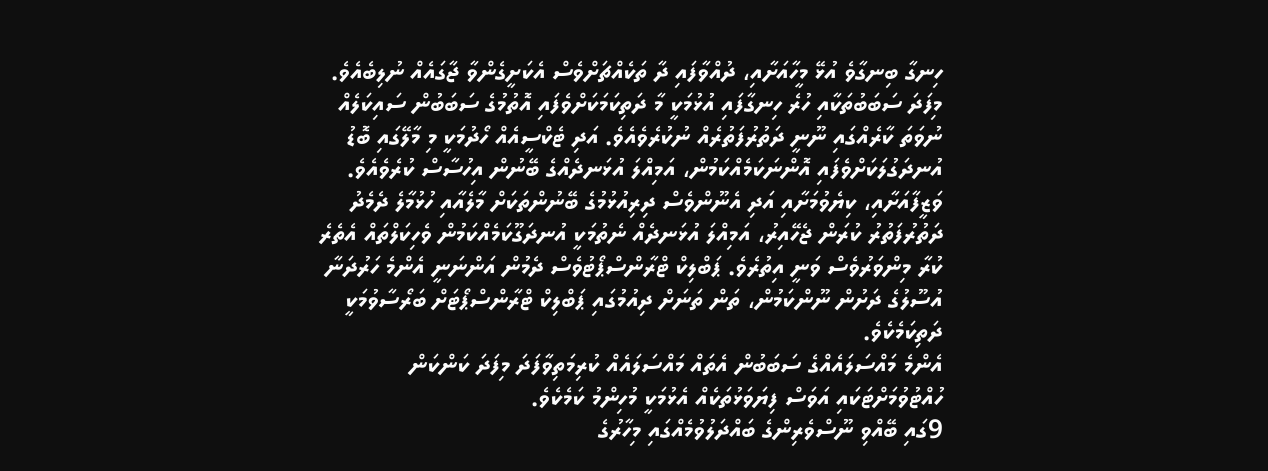ހިނގާ ބިނގާވެ އުޅޭ މީހާއަށާއި، ދުއްވާފައި ދާ ތަކެއްޗަށްވެސް އެކަށީގެންވާ ޖާގައެއް ނުލިބެއެވެ. މިފަދަ ސަބަބުތަކާއި ހުރެ ހިނގާފައި އުޅުމަކީ މާ ދަތިކަމަކަށްވެފައި އޮތުމުގެ ސަބަބުން ސައިކަލެއް ނުވަތަ ކާރެއްގައި ނޫނީ ދަތުރުފަތުރެއް ނުކުރެވެއެވެ. އަދި ޓެކްސީއެއް ހޯދުމަކީ މި މާލޭގައި ބޮޑު އުނދަގުލަކަށްވެފައި އޮންނަކަމެއްކަމުން، އަމިއްލަ އުޅަނދެއްގެ ބޭނުން އިހުސާސް ކުރެވެއެވެ.
ވަޒީފާއަށާއި، ކިޔެވުމަށާއި އަދި އެނޫންވެސް ދިރިއުޅުމުގެ ބޭނުންތަކަށް މާލެއާއި ހުޅުމާލެ ދެމެދު ދަތުރުފަތުރު ކުރަން ޖެހޭއިރު، އަމިއްލަ އުޅަނދެއް ނެތުމަކީ އުނދަގޫކަމެއްކަމުން ވެހިކަލްތައް އެތެރެ ކުރާ މިންވަރުވެސް ވަނީ އިތުރެވެ. ޕަބްލިކް ޓްރާންސްޕޯޓުވެސް ދެމުން އަންނަނީ އެންމެ ހަރުދަނާ އުސޫލުގެ ދަށުން ނޫންކަމުން، ތަން ތަނަށް ދިއުމުގައި ޕަބްލިކް ޓްރާންސްޕޯޓަށް ބަރޯސާވުމަކީ ދަތިކަމެކެވެ.
އެންމެ މައްސަލައެއްގެ ސަބަބުން އެތައް މައްސަލައެއް ކުރިމަތިވާފަދަ މިފަދަ ކަންކަން ހުއްޓުވުމަށްޓަކައި އަވަސް ފިޔަވަޅުތަކެއް އެޅުމަކީ މުހިންމު ކަމެކެވެ.
9ގައި ބޭއްވި ނޫސްވެރިންގެ ބައްދަލުވުމެއްގައި މިހާރުގެ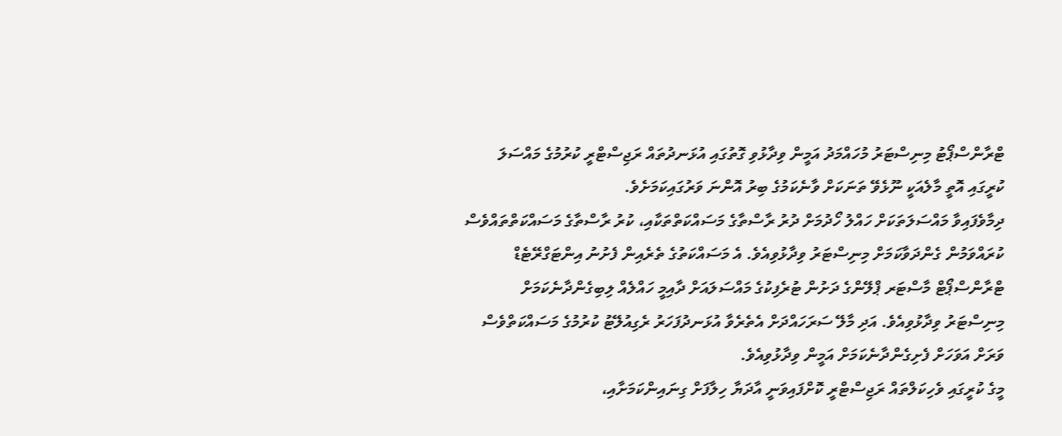ޓްރާންސްޕޯޓު މިނިސްޓަރު މުހައްމަދު އަމީން ވިދާޅުވި ގޮތުގައި އުޅަނދުތައް ރަޖިސްޓްރީ ކުރުމުގެ މައްސަލަ ކުރީގައި އޮތީ މާލެއަކީ ނޫޅެވޭ ތަނަކަށް ވާނެކަމުގެ ބިރު އޮންނަ ވަރުގައިކަމަށެވެ.
ދިމާވެފައިވާ މައްސަލަތަކަށް ހައްލު ހޯދުމަށް ދުރު ރާސްތާގެ މަސައްކަތްތަކާއި، ކުރު ރާސްތާގެ މަސައްކަތްތައްވެސް ކުރައްވަމުން ގެންދަވާކަމަށް މިނިސްޓަރު ވިދާޅުވިއެވެ. އެ މަސައްކަތުގެ ތެރެއިން ފެށުނު އިންޓަގްރޭޓެޑް ޓްރާންސްޕޯޓް މާސްޓަރ ޕްލޭންގެ ދަށުން ޓުރެފިކުގެ މައްސަލައަށް ދާއިމީ ހައްލެއް ލިބިގެންދާނެކަމަށް މިނިސްޓަރު ވިދާޅުވިއެވެ. އަދި މާލޭ ސަރަހައްދަށް އެތެރެވާ އުޅަނދުފަހަރު ރެގިއުލޭޓު ކުރުމުގެ މަސައްކަތްވެސް ވަރަށް އަވަހަށް ފެށިގެންދާނެކަމަށް އަމީން ވިދާޅުވިއެވެ.
މީގެ ކުރީގައި ވެހިކަލްތައް ރަޖިސްޓްރީ ކޮށްފައިވަނީ އާދަޔާ ހިލާފަށް ގިނައިންކަމަށާއި،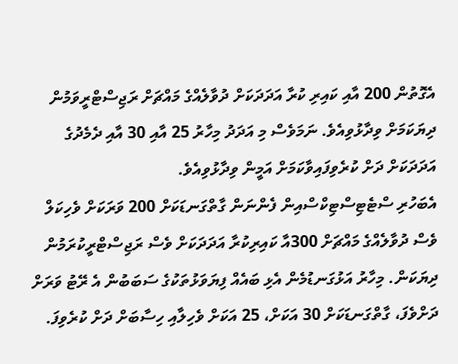އެގޮތުން 200 އާއި ކައިރި ކުރާ އަދަދަކަށް ދުވާލެއްގެ މައްޗަށް ރަޖިސްޓްރީވަމުން ދިޔަކަމަށް ވިދާޅުވިއެވެ. ނަމަވެސް މި އަދަދު މިހާރު 25 އާއި 30 އާއި ދެމެދުގެ އަދަދަކަށް ދަށް ކުރެވިފައިވާކަމަށް އަމީން ވިދާޅުވިއެވެ.
އެބަހުރި ސްޓެޓިސްޓިކްސްއިން ފެންނަން ގާތްގަނޑަކަށް 200 ވަރަކަށް ވެހިކަލް ވެސް ދުވާލެއްގެ މައްޗަށް 300އާ ކައިރިކުރާ އަދަދަކަށް ވެސް ރަޖިސްޓްރީކުރަމުން ދިޔަކަން. މިހާރު އަޅުގަނޑުމެން އެޅި ބައެއް ފިޔަވަޅުތަކުގެ ސަބަބުން އެ ރޭޓު ވަރަށް ދަށްވެފަ، ގާތްގަނޑަކަށް 30 އަކަށް، 25 އަކަށް ވެހިލާއި ހިސާބަށް ދަށް ކުރެވިފަ.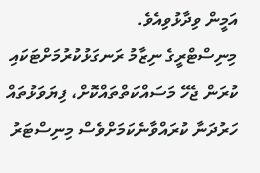އަމީން ވިދާޅުވިއެވެ.
މިނިސްޓްރީގެ ނިޒާމު ރަނގަޅުކުރުމަށްޓަކައި ކުރަން ޖެހޭ މަސައްކަތްތައްކޮށް، ފިޔަވަޅުތައް ހަރުދަނާ ކުރައްވާނެކަމަށްވެސް މިނިސްޓަރު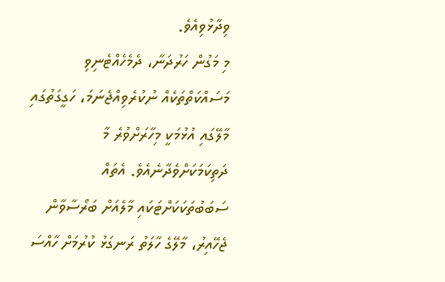ވިދާޅުވިއެވެ.
މި މަގުން ހަރުދަނާ، ދެމެހެއްޓެނިވި މަސައްކަތްތަކެއް ނުކުރެވިއްޖެނަމަ، ހަގީގަތުގައި މާލޭގައި އުޅުމަކީ މިހާރަށްވުރެ މާ ދަތިކަމަކަށްވެދާނެއެވެ. އެތައް ސަބަބުތަކަކަށްޓަކައި މާލެއަށް ބަރޯސާވާން ޖެހޭއިރު، މާލޭގެ ހާލަތު ރަނގަޅު ކުރުމަށް ހާއްސަ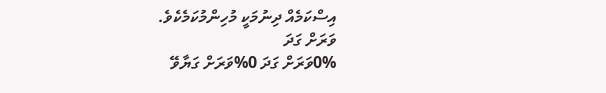އިސްކަމެއް ދިނުމަކީ މުހިންމުކަމެކެވެ.
ވަރަށް ގަދަ
0%ވަރަށް ގަދަ 0%ވަރަށް ގަޔާވޭ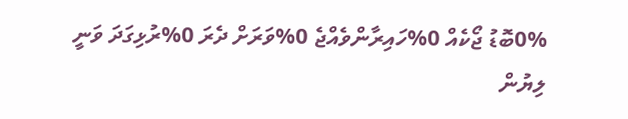0%ބޮޑު ޖޯކެއް 0%ހައިރާންވެއްޖެ 0%ވަރަށް ދެރަ 0%ރުޅިގަދަ ވަނީ
ލިޔުން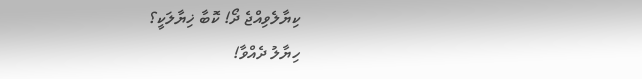ކިޔާލެވިއްޖެ ދޯ! ކޮބާ ޚިޔާލަކީ؟
ހިޔާލު ދެއްވާ!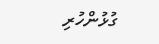ގުޅުންހުރި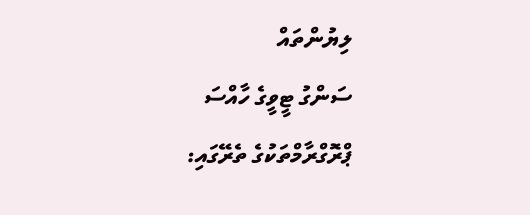ލިޔުންތައް
ސަންގު ޓީވީގެ ހާއްސަ ޕްރޮގްރާމްތަކުގެ ތެރޭގައި: